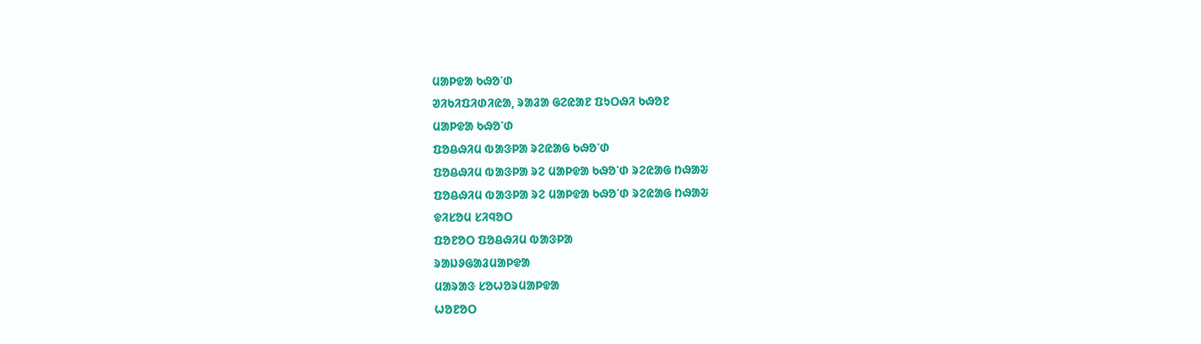ᱢᱟᱞᱫᱟ ᱠᱷᱚᱸᱰ
ᱣᱤᱠᱤᱯᱤᱰᱤᱭᱟ, ᱨᱟᱲᱟ ᱜᱮᱭᱟᱱ ᱯᱩᱛᱷᱤ ᱠᱷᱚᱱ
ᱢᱟᱞᱫᱟ ᱠᱷᱚᱸᱰ
ᱯᱚᱪᱷᱤᱢ ᱵᱟᱝᱞᱟ ᱨᱮᱭᱟᱜ ᱠᱷᱚᱸᱰ
ᱯᱚᱪᱷᱤᱢ ᱵᱟᱝᱞᱟ ᱨᱮ ᱢᱟᱞᱫᱟ ᱠᱷᱚᱸᱰ ᱨᱮᱭᱟᱜ ᱴᱷᱟᱶ
ᱯᱚᱪᱷᱤᱢ ᱵᱟᱝᱞᱟ ᱨᱮ ᱢᱟᱞᱫᱟ ᱠᱷᱚᱸᱰ ᱨᱮᱭᱟᱜ ᱴᱷᱟᱶ
ᱫᱤᱥᱚᱢ ᱥᱤᱧᱚᱛ
ᱯᱚᱱᱚᱛ ᱯᱚᱪᱷᱤᱢ ᱵᱟᱝᱞᱟ
ᱨᱟᱡᱽᱜᱟᱲᱢᱟᱞᱫᱟ
ᱢᱟᱨᱟᱝ ᱥᱚᱦᱚᱨᱢᱟᱞᱫᱟ
ᱦᱚᱱᱚᱛ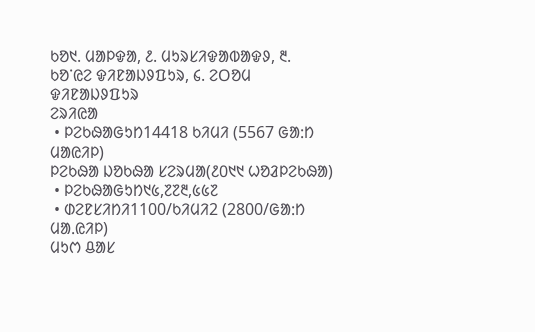ᱠᱚ᱑. ᱢᱟᱞᱫᱟ, ᱒. ᱢᱩᱨᱥᱤᱫᱟᱵᱟᱫᱽ, ᱓. ᱠᱚᱸᱭᱮ ᱫᱤᱱᱟᱡᱽᱯᱩᱨ, ᱔. ᱮᱛᱚᱢ ᱫᱤᱱᱟᱡᱽᱯᱩᱨ
ᱮᱨᱤᱭᱟ
 • ᱞᱮᱠᱷᱟᱜᱩᱴ14418 ᱠᱤᱢᱤ (5567 ᱜᱟᱺᱴ ᱢᱟᱭᱤᱞ)
ᱞᱮᱠᱷᱟ ᱡᱚᱠᱷᱟ ᱥᱮᱨᱢᱟ(᱒᱐᱑᱑ ᱦᱚᱲᱞᱮᱠᱷᱟ)
 • ᱞᱮᱠᱷᱟᱜᱩᱴ᱑᱕,᱗᱗᱓,᱕᱕᱗
 • ᱰᱮᱱᱥᱤᱴᱤ1100/ᱠᱤᱢᱤ2 (2800/ᱜᱟᱺᱴ ᱢᱟᱹᱭᱤᱞ)
ᱢᱩᱬ ᱪᱟᱥ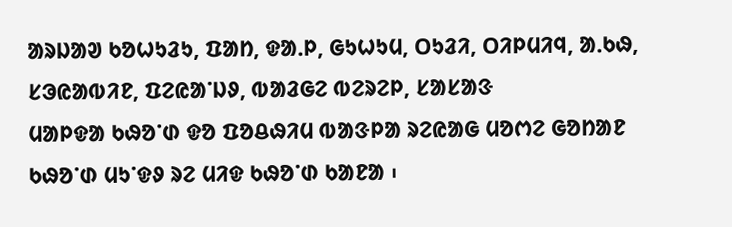ᱟᱨᱡᱟᱣ ᱠᱚᱦᱩᱲᱩ, ᱯᱟᱴ, ᱫᱟᱹᱞ, ᱜᱩᱦᱩᱢ, ᱛᱩᱲᱤ, ᱛᱤᱞᱢᱤᱧ, ᱟᱹᱠᱷ, ᱥᱳᱭᱟᱵᱤᱱ, ᱯᱮᱭᱟᱸᱡᱽ, ᱵᱟᱲᱜᱮ ᱵᱮᱨᱮᱞ, ᱥᱟᱥᱟᱝ
ᱢᱟᱞᱫᱟ ᱠᱷᱚᱸᱰ ᱫᱚ ᱯᱚᱪᱷᱤᱢ ᱵᱟᱝᱞᱟ ᱨᱮᱭᱟᱜ ᱢᱚᱬᱮ ᱜᱚᱴᱟᱱ ᱠᱷᱚᱸᱰ ᱢᱩᱸᱫᱽ ᱨᱮ ᱢᱤᱫ ᱠᱷᱚᱸᱰ ᱠᱟᱱᱟ ᱾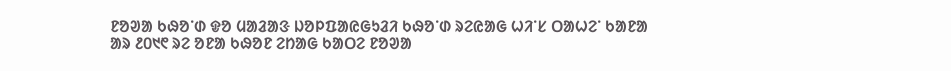ᱱᱚᱣᱟ ᱠᱷᱚᱸᱰ ᱫᱚ ᱢᱟᱲᱟᱝ ᱡᱚᱞᱯᱟᱭᱜᱩᱲᱤ ᱠᱷᱚᱸᱰ ᱨᱮᱭᱟᱜ ᱦᱤᱸᱥ ᱛᱟᱦᱮᱸ ᱠᱟᱱᱟ ᱟᱨ ᱒᱐᱑᱖ ᱨᱮ ᱚᱱᱟ ᱠᱷᱚᱱ ᱮᱴᱟᱜ ᱠᱟᱛᱮ ᱱᱚᱣᱟ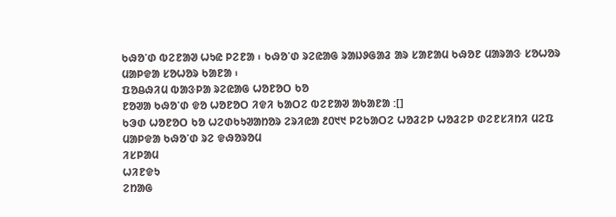ᱠᱷᱚᱸᱰ ᱵᱮᱱᱟᱣ ᱦᱩᱭ ᱞᱮᱱᱟ ᱾ ᱠᱷᱚᱸᱰ ᱨᱮᱭᱟᱜ ᱨᱟᱡᱽᱜᱟᱲ ᱟᱨ ᱥᱟᱱᱟᱢ ᱠᱷᱚᱱ ᱢᱟᱨᱟᱝ ᱥᱚᱦᱚᱨ ᱢᱟᱞᱫᱟ ᱥᱚᱦᱚᱨ ᱠᱟᱱᱟ ᱾
ᱯᱚᱪᱷᱤᱢ ᱵᱟᱝᱞᱟ ᱨᱮᱭᱟᱜ ᱦᱚᱱᱚᱛ ᱠᱚ
ᱱᱚᱣᱟ ᱠᱷᱚᱸᱰ ᱫᱚ ᱦᱚᱱᱚᱛ ᱤᱫᱤ ᱠᱟᱛᱮ ᱵᱮᱱᱟᱣ ᱟᱠᱟᱱᱟ :[]
ᱠᱳᱰ ᱦᱚᱱᱚᱛ ᱠᱚ ᱦᱮᱰᱠᱩᱣᱟᱴᱚᱨ ᱮᱨᱤᱭᱟ ᱒᱐᱑᱑ ᱞᱮᱠᱟᱛᱮ ᱦᱚᱲᱮᱞ ᱦᱚᱲᱮᱞ ᱰᱮᱱᱥᱤᱴᱤ ᱢᱮᱯ
ᱢᱟᱞᱫᱟ ᱠᱷᱚᱸᱰ ᱨᱮ ᱫᱷᱚᱨᱚᱢ
ᱤᱥᱞᱟᱢ
ᱦᱤᱱᱫᱩ
ᱮᱴᱟᱜ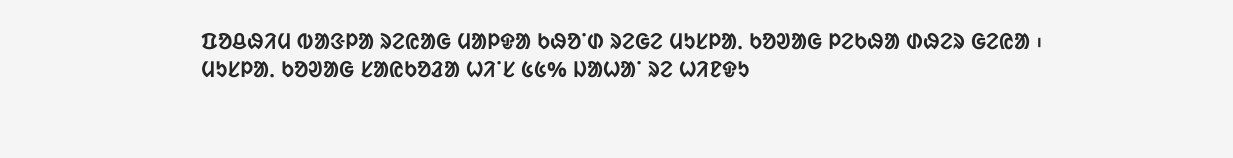ᱯᱚᱪᱷᱤᱢ ᱵᱟᱝᱞᱟ ᱨᱮᱭᱟᱜ ᱢᱟᱞᱫᱟ ᱠᱷᱚᱸᱰ ᱨᱮᱜᱮ ᱢᱩᱥᱞᱟᱹ ᱠᱚᱣᱟᱜ ᱞᱮᱠᱷᱟ ᱰᱷᱮᱨ ᱜᱮᱭᱟ ᱾ ᱢᱩᱥᱞᱟᱹ ᱠᱚᱣᱟᱜ ᱥᱟᱭᱠᱚᱲᱟ ᱦᱤᱸᱥ ᱕᱕% ᱡᱟᱦᱟᱸ ᱨᱮ ᱦᱤᱱᱫᱩ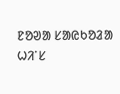ᱱᱚᱣᱟ ᱥᱟᱭᱠᱚᱲᱟ ᱦᱤᱸᱥ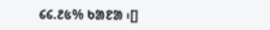᱔᱔.᱒᱕% ᱠᱟᱱᱟ ᱾[]